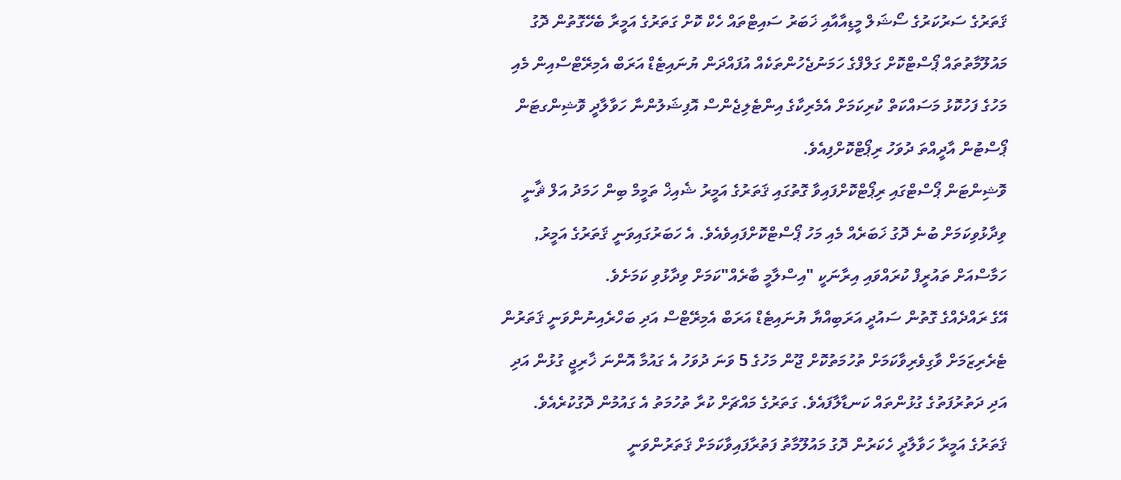ޤަތަރުގެ ސަރުކަރުގެ ސޯޝަލް މީޑިއާއާއި ޚަބަރު ސައިޓްތައް ހެކް ކޮށް ގަތަރުގެ އަމީރާ ބެހޭގޮތުން ދޮގު މައުލޫމާތުތައް ޕޯސްޓްކޮށް ގަލްފްގެ ހަމަނުޖެހުންތަކެއް އުފައްދަން ޔުނައިޓެޑް އަރަބް އެމިރޭޓްސްއިން މެއި މަހުގެ ފަހުކޮޅު މަސައްކަތް ކުރިކަމަށް އެމެރިކާގެ އިންޓެލިޖެންސް އޮފިޝަލުންނާ ހަވާލާދީ ވޮޝިންގޓަން ޕޯސްޓުން އާދީއްތަ ދުވަހު ރިޕޯޓްކޮށްފިއެވެ.
ވޮޝިންޓަން ޕޯސްޓްގައި ރިޕޯޓްކޮށްފައިވާ ގޮތުގައި ޤަތަރުގެ އަމީރު ޝެއިޚް ތަމީމް ބިން ހަމަދު އަލް ޘާނީ ވިދާޅުވިކަމަށް ބުނެ ދޮގު ޚަބަރެއް މެއި މަހު ޕޯސްޓްކޮށްފައިވެއެވެ. އެ ހަބަރުގައިވަނީ ޤަތަރުގެ އަމީރު, ހަމާސްއަށް ތައުރީފް ކުރައްވައި އިރާނަކީ "އިސްލާމީ ބާރެއް"ކަމަށް ވިދާޅުވި ކަމަށެވެ.
އޭގެ ރައްދެއްގެ ގޮތުން ސައުދީ އަރަބިއްޔާ ޔުނައިޓެޑް އަރަބް އެމިރޭޓްސް އަދި ބަހްރެއިނުންވަނީ ޤަތަރުން ޓެރެރިޒަމަށް ވާގިވެރިވާކަމަށް ތުހުމަތުކޮށް ޖޫން މަހުގެ 5 ވަނަ ދުވަހު އެ ގައުމާ އޮންނަ ޚާރިޖީ ގުޅުން އަދި އަދި ދަތުރުފަތުގެ ގުޅުންތައް ކަނޑާލާފައެވެ. ގަތަރުގެ މައްޗަށް ކުރާ ތުހުމަތު އެ ގައުމުން ދޮގުކުރެއެވެ.
ޤަތަރުގެ އަމީރާ ހަވާލާދީ ހެކަރުން ދޮގު މައުލޫމާތު ފަތުރާފައިވާކަމަށް ޤަތަރުންވަނީ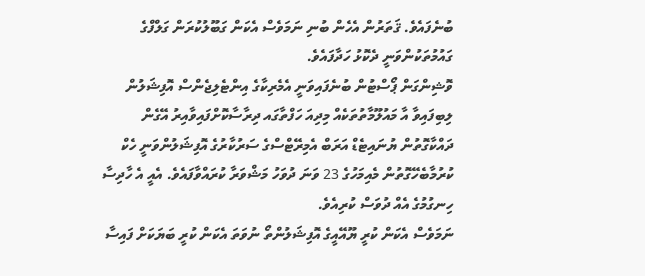ބުނެފައެވެ. ޤަތަރުން އެހެން ބުނި ނަމަވެސް އެކަން ގަބޫލުކުރަން ގަލްފްގެ ގައުމުތަކުންވަނީ ދެކޮޅު ހަދާފައެވެ.
ވޮޝިންގަން ޕޯސްޓުން ބުނެފައިވަނީ އެމެރިކާގެ އިންޓެލިޖެންސް އޮފިޝަލުން ލިބިފައިވާ އާ މައުލޫމާތުތަކެއް މިދިއަ ހަފްތާގައ ދިރާސާކޮށްފައިވާއިރު އޭގެން ދައްކާގޮތުން ޔުނައިޓެޑް އަރަބް އެމިރޭޓްސްގެ ސަރުކާރުގެ އޮފިޝަލުންވަނީ ހެކް ކުރުމާބެހޭގޮތުން މެއިމަހުގެ 23 ވަނަ ދުވަހު މަޝްވަރާ ކުރައްވާފައެވެ. އެއީ އެ ހާދިސާ ހިނގުމުގެ އެއް ދުވަސް ކުރިއެވެ.
ނަމަވެސް އެކަން ކުރީ ޔޫއޭއީގެ އޮފިޝަލުންތޯ ނުވަތަ އެކަން ކުރީ ބަޔަކަށް ފައިސާ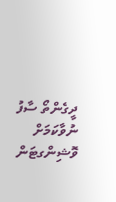ދީގެންތޯ ސާފު ނުވާކަމަށް ވޮޝިންގޓަން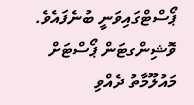ޕޯސްޓްގައިވަނީ ބުނެފައެވެ.
ވޮޝިންގޓަން ޕޯސްޓަށް މައުލޫމާތު ދެއްވި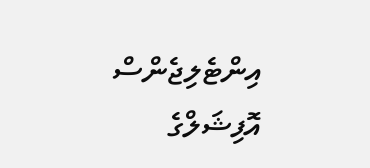އިންޓެލިޖެންސް އޮފިޝަލްގެ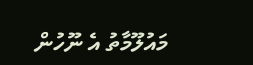މައުލޫމާތު އެ ނޫހުން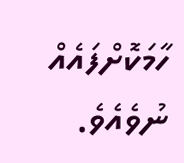ހާމަކޮށްފައެއް ނުވެއެވެ.